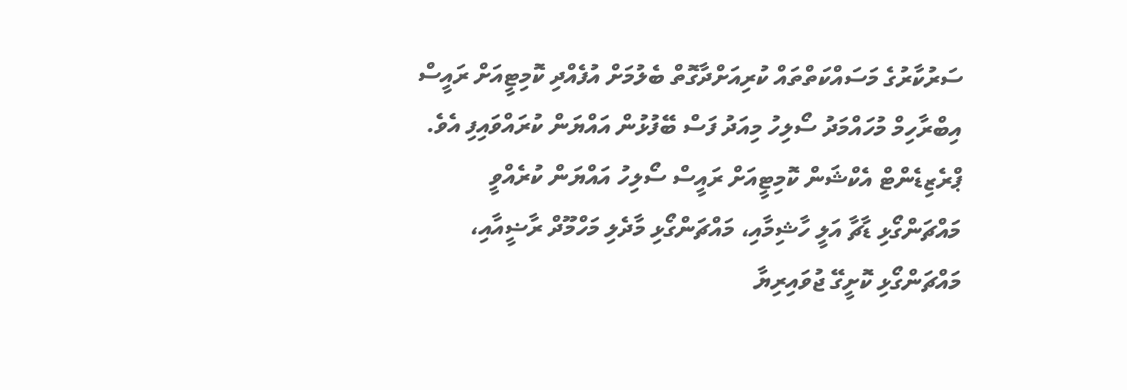ސަރުކާރުގެ މަސައްކަތްތައް ކުރިއަށްދާގޮތް ބެލުމަށް އުފެއްދި ކޮމިޓީއަށް ރައީސް އިބްރާހިމް މުހައްމަދު ސޯލިހު މިއަދު ފަސް ބޭފުޅުން އައްޔަން ކުރައްވައިފި އެވެ.
ޕްރެޒިޑެންޓް އެކްޝަން ކޮމިޓީއަށް ރައީސް ސޯލިހު އައްޔަން ކުރެއްވީ މައްޗަންގޯޅި ޑާޗާ އަލީ ހާޝިމާއި، މައްޗަންގޯޅި މާދެލި މަހްމޫދް ރާޟީއާއި، މައްޗަންގޯޅި ކޮށީގޭ ޖުވައިރިޔާ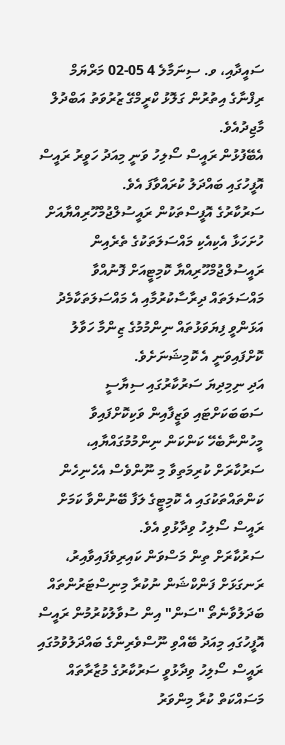ސައީދާއި، ވ. ސިނަމާލެ 4 05-02 މަރްޔަމް ރިފްނާގެ އިތުރުން ގަލޮޅު ކްރީމްގޭ ޒުރުވަތު އަބްދުލް މާޖިދުއެވެ.
އެބޭފުޅުން ރައީސް ސޯލިހު ވަނީ މިއަދު ހަވީރު ރައީސް އޮފީހުގައި ބައްދަލު ކުރައްވާފަ އެވެ.
ސަރުކާރުގެ އޮފީސްތަކުން ރައީސުލްޖުމްހޫރިއްޔާއަށް ހުށަހަޅާ އެކިއެކި މައްސަލަތަކުގެ ތެރެއިން ރައީސުލްޖުމްހޫރިއްޔާ ކޮމިޓީއަށް ފޮނުއްވާ މައްސަލަތައް ދިރާސާކުރުމާއި އެ މައްސަލަތަކާމެދު އަޅަންވީ ފިޔަވަޅުތައް ނިންމުމުގެ ޒިންމާ ހަވާލު ކޮށްފައިވަނީ އެ ކޮމިޝަނަށެވެ.
އަދި ނިމިދިޔަ ސަރުކާރުގައި ސިޔާސީ ސަބަބަކަށްޓައި ވަޒީފާއިން ވަކިކޮށްފައިވާ މީހުންނާބެހޭ ކަންކަން ނިންމުމުގައްޔާއި، ސަރުކާރަށް ކުރިމަތިވާ މި ނޫންވެސް އެހެނިހެން ކަންތައްތަކުގައި އެ ކޮމިޓީގެ ލަފާ ބޭނުންވާ ކަމަށް ރައީސް ސޯލިހު ވިދާޅުވި އެވެ.
ސަރުކާރަށް ތިން މަސްވަން ކައިރިވެފައިވާއިރު، ރަނގަޅަށް ފަންކްޝަން ނުކުރާ މިނިސްޓަރުންތައް ބަދަލުވާނެތޯ "ސަން" އިން ސުވާލުކުރުމުން ރައީސް އޮފީހުގައި މިއަދު ބޭއްވި ނޫސްވެރިންގެ ބައްދަލުވުމުގައި ރައީސް ސޯލިހު ވިދާޅުވީ ސަރުކާރުގެ މުޒާރާތައް މަސައްކަތް ކުރާ މިންވަރު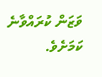ވަޒަން ކުރައްވާނެ ކަމަށެވެ.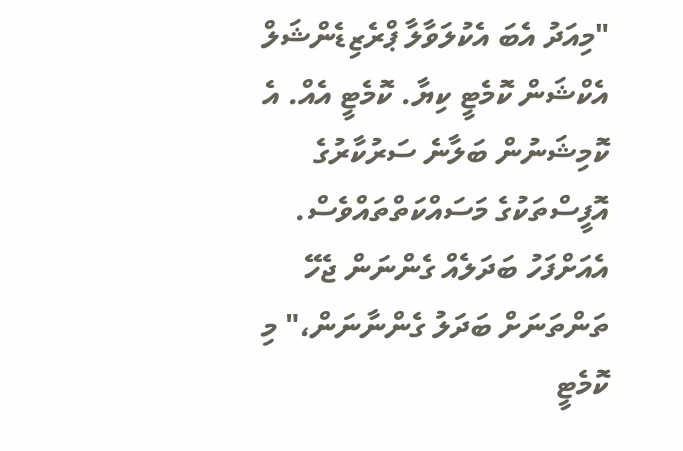"މިއަދު އެބަ އެކުލަވާލާ ޕްރެޒިޑެންޝަލް އެކްޝަން ކޮމެޓީ ކިޔާ. ކޮމެޓީ އެއް. އެ ކޮމިޝަނުން ބަލާނެ ސަރުކާރުގެ އޮފީސްތަކުގެ މަސައްކަތްތައްވެސް. އެއަށްފަހު ބަދަލެއް ގެންނަން ޖެހޭ ތަންތަނަށް ބަދަލު ގެންނާނަން،" މި ކޮމެޓީ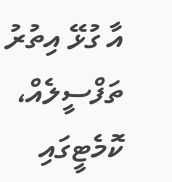އާ ގުޅޭ އިތުރު ތަފްސީލެއް، ކޮމެޓީގައި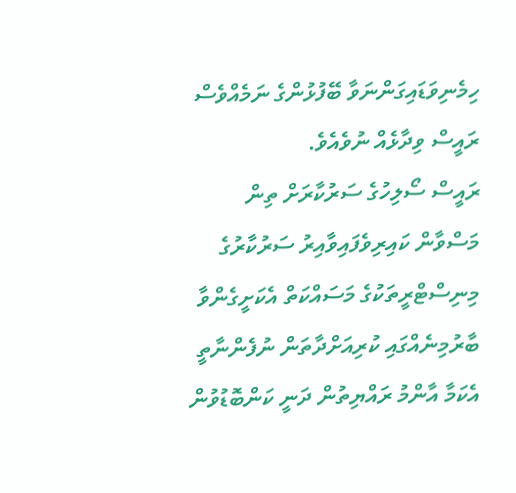ހިމެނިވަޑައިގަންނަވާ ބޭފުޅުންގެ ނަމެއްވެސް ރައީސް ވިދާޅެއް ނުވެއެވެ.
ރައީސް ސޯލިހުގެ ސަރުކާރަށް ތިން މަސްވާން ކައިރިވެފައިވާއިރު ސަރުކާރުގެ މިނިސްޓްރީތަކުގެ މަސައްކަތް އެކަށީގެންވާ ބާރުމިނެއްގައި ކުރިއަށްދާތަން ނުފެންނާތީ އެކަމާ އާންމު ރައްޔިތުން ދަނީ ކަންބޮޑުވުން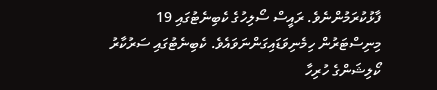ފާޅުކުރަމުންނެވެ. ރައީސް ސޯލިހުގެ ކެބިނެޓުގައި 19 މިނިސްޓަރުން ހިމެނިވަޑައިގަންނަވައެވެ. ކެބިނެޓުގައި ސަރުކާރު ކޯލިޝަންގެ ހުރިހާ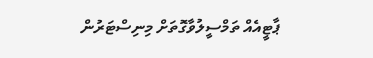ޕާޓީއެއް ތަމްސީލުވާގޮތަށް މިނިސްޓަރުން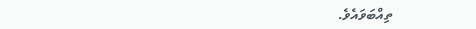ތިއްބަވައެވެ.